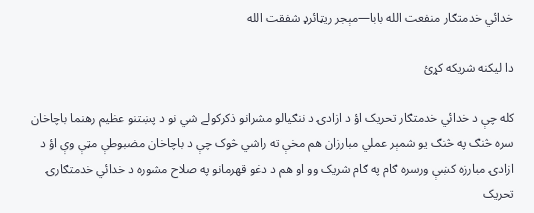خدائي خدمتګار منفعت الله بابا—مېجر ريټائرډ شفقت الله

دا ليکنه شريکه کړئ

کله چې د خدائي خدمتګار تحريک اؤ د ازادۍ د ننګيالو مشرانو ذکرکولے شي نو د پښتنو عظيم رهنما باچاخان سره څنګ په څنګ يو شمېر عملي مبارزان هم مخې ته راشي څوک چې د باچاخان مضبوطې مټې وې اؤ د ازادۍ مبارزه کښې ورسره ګام په ګام شريک وو او هم د دغو قهرمانو په صلاح مشوره د خدائي خدمتګارۍ تحريک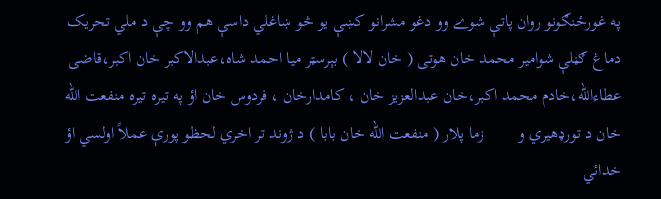په غورځنګونو روان پاتې شوے وو دغو مشرانو کښې يو څو ښاغلي داسې هم وو چې د ملي تحريک دماغ ګڼلې شوامير محمد خان هوتی ( خان لالا ) بېرسټر ميا احمد شاه،عبدالاکبر خان اکبر،قاضی عطاءالله،خادم محمد اکبر،خان عبدالعزيز خان ، کامدارخان ، فردوس خان اؤ په تيره تيره منفعت الله خان د تورډهيري و        زما پلار ( منفعت الله خان بابا ) د ژوند تر اخري لحظو پورې عملاً اولسي اؤ خدائي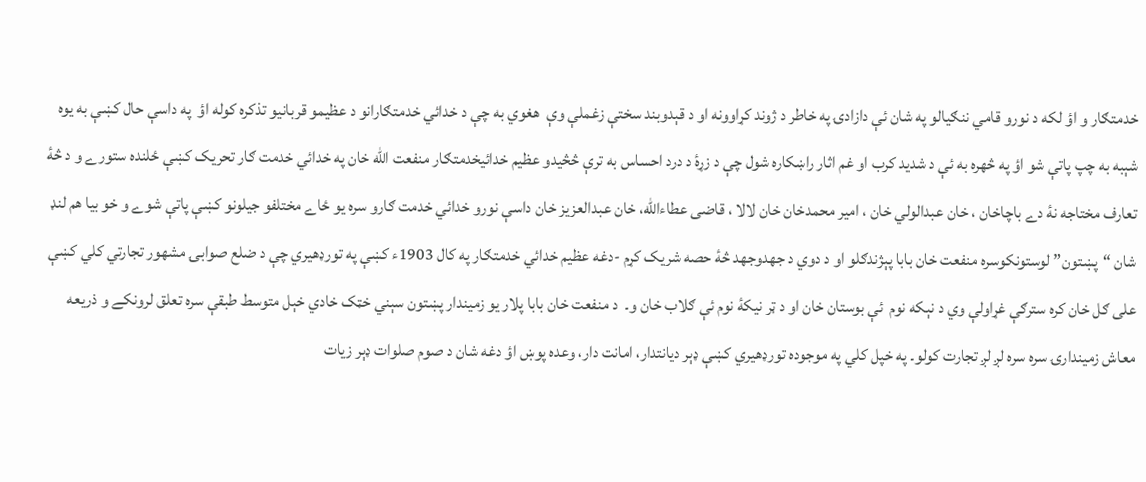خدمتګار و اؤ لکه د نورو قامي ننګيالو په شان ئې دازادۍ په خاطر د ژوند کړاوونه او د قېدوبند سختې زغملې وې  هغوي به چې د خدائي خدمتګارانو د عظيمو قربانيو تذکره کوله اؤ  په داسې حال کښې به يوه شېبه به چپ پاتې شو اؤ په څهره به ئې د شديد کرب او غم اثار راښکاره شول چې د زړۀ د درد احساس به ترې څڅيدو عظیم خدائيخدمتګار منفعت الله خان په خدائي خدمت ګار تحریک کښې ځلنده ستورے و د څۀ تعارف مختاجه نۀ دے باچاخان ، خان عبدالولي خان ، امیر محمدخان خان لالا ، قاضی عطاءالله، خان عبدالعزیز خان داسې نورو خدائي خدمت ګارو سره یو ځاے مختلفو جیلونو کښې پاتې شوے و خو بیا هم لنډ شان “پښتون” لوستونکوسره منفعت خان بابا پېژندګلو او د دوي د جهدوجهد څۀ حصه شریک کړم -دغه عظیم خدائي خدمتګار په کال 1903ء کښې په تورډهیري چې د ضلع صوابۍ مشهور تجارتي کلي کښې علی ګل خان کره سترګې غړاولې وي د نېکه نوم  ئې بوستان خان او د ټر نيکۀ نوم ئې ګلاب خان و۔  د منفعت خان بابا پلار یو زميندار پښتون سېني خټک خادي خېل متوسط طبقې سره تعلق لرونکے و ذریعه معاش زميندارۍ سره سره لږ لږ تجارت کولو۔ په خپل کلي په موجوده تورډهیري کښې ډېر دیانتدار، امانت دار، وعده پوښ اؤ دغه شان د صوم صلوات ډېر زیات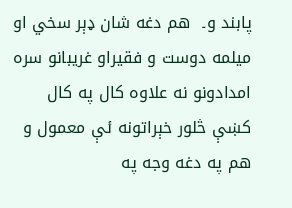پابند و۔  هم دغه شان ډېر سخي او ميلمه دوست و فقيراو غریبانو سره امدادونو نه علاوه کال په کال کښې څلور خېراتونه ئې معمول و هم په دغه وجه په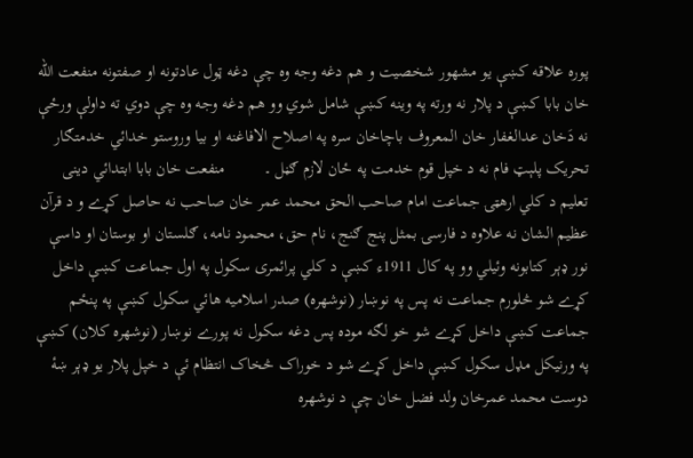پوره علاقه کښې یو مشهور شخصیت و هم دغه وجه وه چې دغه ټول عادتونه او صفتونه منفعت الله خان بابا کښې د پلار نه ورته په وینه کښې شامل شوي وو هم دغه وجه وه چې دوي ته داولې ورځې نه دَخان عدالغفار خان المعروف باچاخان سره په اصلاح الافاغنه او بیا وروستو خدائي خدمتګار تحریک پلېټ فام نه د خپل قوم خدمت په ځان لازم ګڼل ۔         منفعت خان بابا ابتدائي دینی تعلیم د کلي ارهټۍ جماعت امام صاحب الحق محمد عمر خان صاحب نه حاصل کړے و د قرآن عظیم الشان نه علاوه د فارسۍ بمثل پنج ګنج، نام حق، محمود نامه، ګلستان او بوستان او داسې نور ډېر کتابونه وئیلي وو په کال 1911ء کښې د کلي پرائمری سکول په اول جماعت کښې داخل کړے شو څلورم جماعت نه پس په نوښار (نوشهره) صدر اسلامیه هائي سکول کښې په پنځم جماعت کښې داخل کړے شو خو لګه موده پس دغه سکول نه پورے نوښار (نوشهره کلان) کښې په ورنیکل مډل سکول کښې داخل کړے شو د خوراک څخاک انتظام ئې د خپل پلار یو ډېر ښۀ دوست محمد عمرخان ولد فضل خان چې د نوشهره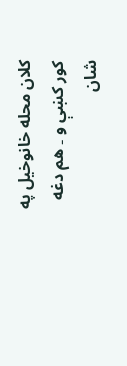کلان محله خانوخیل په کور کښې و ۔ هم دغه شان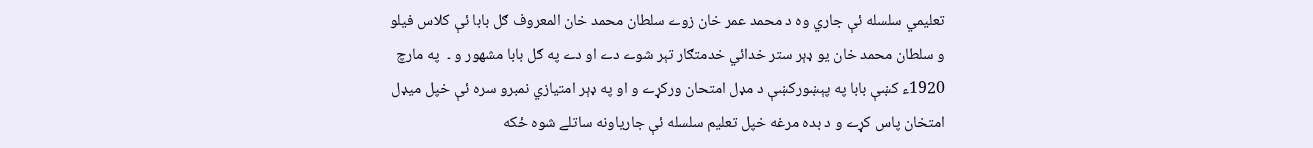تعليمي سلسله ئې جاري وه د محمد عمر خان زوے سلطان محمد خان المعروف ګل بابا ئې کلاس فیلو و سلطان محمد خان یو ډېر ستر خدائي خدمتګار تېر شوے دے او دے په ګل بابا مشهور و ۔  په مارچ 1920ء کښې بابا په پېښورکښې د مډل امتحان ورکړے و او په ډېر امتیازي نمبرو سره ئې خپل ميډل امتخان پاس کړے و د بده مرغه خپل تعلیم سلسله ئې جارياونه ساتلے شوه ځکه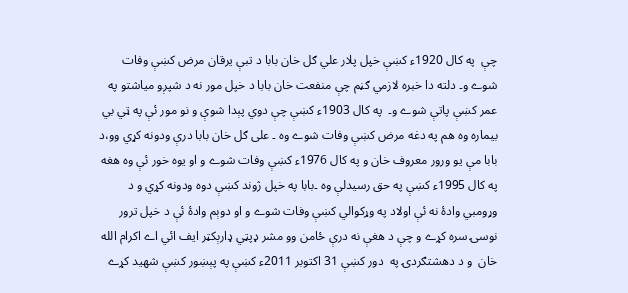چې  په کال 1920ء کښې خپل پلار علي ګل خان بابا د تبې یرقان مرض کښې وفات شوے و۔ دلته دا خبره لازمي ګڼم چې منفعت خان بابا د خپل مور نه د شپږو میاشتو په عمر کښې پاتې شوے و۔  په کال 1903ء کښې چې دوي پېدا شوې و نو مور ئې په ټي بي بيماره وه هم په دغه مرض کښې وفات شوے وه ۔ علی ګل خان بابا درې ودونه کړي وو،د بابا مې یو ورور معروف خان و په کال 1976ء کښې وفات شوے و او یوه خور ئې وه هغه په کال 1995ء کښې په حق رسیدلې وه ۔بابا په خپل ژوند کښې دوه ودونه کړي و د وړومبي وادۀ نه ئې اولاد په وړکوالي کښې وفات شوے و او دوېم وادۀ ئې د خپل ترور نوسۍ سره کړے و چې د هغې نه درې ځامن وو مشر ډپټي ډارېکټر ایف ائي اے اکرام الله خان  و د دهشتګردۍ په  دور کښې 31 اکتوبر 2011ء کښې په پېښور کښې شهید کړے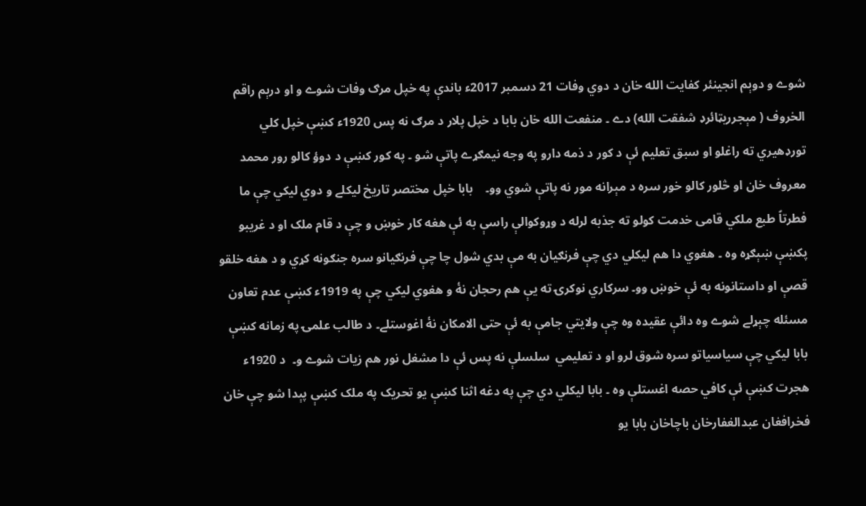شوے و دوېم انجینئر کفایت الله خان د دوي وفات 21 دسمبر 2017ء باندې په خپل مرګ وفات شوے و او درېم راقم الخروف ( مېجرریټائرډ شفقت الله) دے ۔ منفعت الله خان بابا د خپل پلار د مرګ نه پس 1920ء کښې خپل کلي تورډهیري ته راغلو او سبق تعلیم ئې د کور د ذمه دارو په وجه نیمګړے پاتې شو ۔ په کور کښې د دوؤ کالو رور محمد معروف خان او څلور کالو خور سره د مېرانه مور نه پاتې شوي وو۔    بابا خپل مختصر تاریخ ليکلے و دوي ليکي چې ما فطرتاً طبع ملکي قامی خدمت کولو ته جذبه لرله د وړوکوالې راسې به ئې هغه کار خوښ و چې د قام ملک او د غریبو پکښې ښېګړه وه ۔ هغوي دا هم ليکلي دي چې فرنګیان به مې بدي شول چا چې فرنګیانو سره جنګونه کړي و د هغه خلقو قصې او داستانونه به ئې خوښ وو۔ سرکاري نوکرۍ ته يې هم رحجان نۀ و هغوي ليکي چې په 1919ء کښې عدم تعاون مسئله چېړلے شوے وه دائې عقیده وه چې ولايتي جامې به ئې حتی الامکان نۀ اغوستلے۔ د طالب علمۍ په زمانه کښې بابا ليکي چې سیاسیاتو سره شوق لرو او د تعليمي  سلسلې نه پس ئې دا مشغل نور هم زیات شوے و۔  د 1920ء هجرت کښې ئې کافي حصه اغستلې وه ۔ بابا ليکلي دي چې په دغه اثنا کښې یو تحریک په ملک کښې پېدا شو چې خان فخرافغان عبدالغفارخان باچاخان بابا یو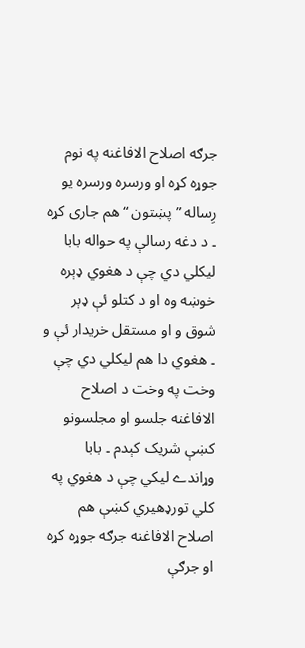جرګه اصلاح الافاغنه په نوم جوړه کړه او ورسره ورسره یو رِساله ” پښتون “هم جاری کړه ۔ د دغه رسالې په حواله بابا ليکلي دي چې د هغوي ډېره خوښه وه او د کتلو ئې ډېر شوق و او مستقل خريدار ئې و ۔ هغوي دا هم ليکلي دي چې وخت په وخت د اصلاح الافاغنه جلسو او مجلسونو کښې شریک کېدم ۔ بابا وړاندے ليکي چې د هغوي په کلي تورډهیري کښې هم اصلاح الافاغنه جرګه جوړه کړه او جرګې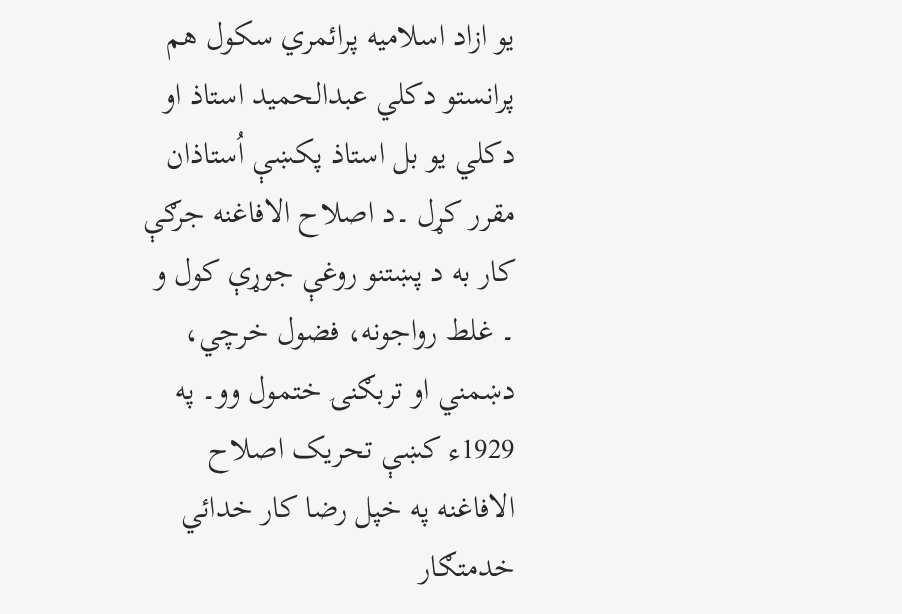یو ازاد اسلامیه پرائمري سکول هم پرانستو دکلي عبدالحمید استاذ او دکلي یو بل استاذ پکښې اُستاذان مقرر کړل ۔د اصلاح الافاغنه جرګې  کار به د پښتنو روغې جوړې کول و ۔ غلط رواجونه، فضول خرچي، دښمني او تربګنۍ ختمول وو۔ په 1929ء کښې تحریک اصلاح الافاغنه په خپل رضا کار خدائي خدمتګار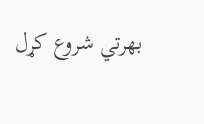بهرتي شروع کړل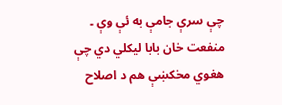چې سرې جامې به ئې وې ۔ منفعت خان بابا ليکلي دي چې هغوي مخکښې هم د اصلاح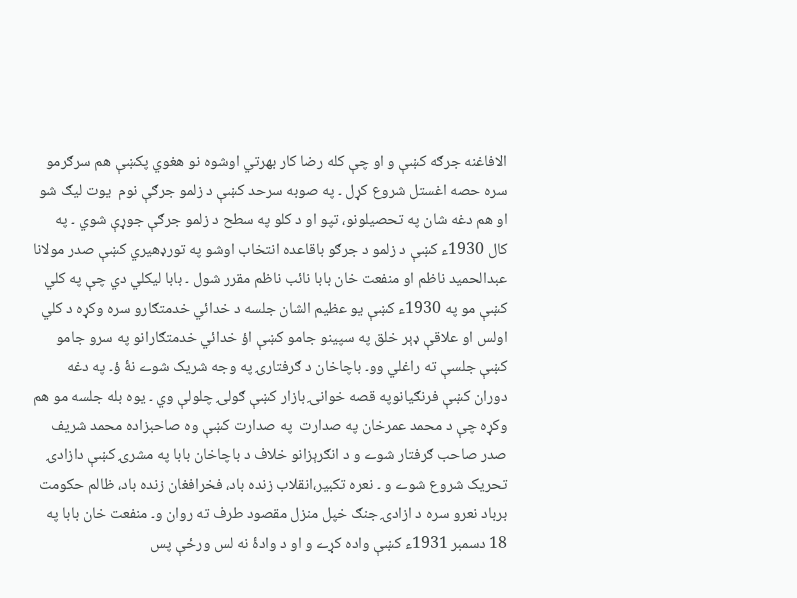الافاغنه جرګه کښې و او چې کله رضا کار بهرتي اوشوه نو هغوي پکښې هم سرګرمو سره حصه اغستل شروع کړل ۔ په صوبه سرحد کښې د زلمو جرګې نوم  یوت لیګ شو او هم دغه شان په تحصیلونو، تپو او د کلو په سطح د زلمو جرګې جوړې شوي ۔ په کال 1930ء کښې د زلمو د جرګو باقاعده انتخاب اوشو په تورډهیري کښې صدر مولانا عبدالحمید ناظم او منفعت خان بابا نائب ناظم مقرر شول ۔ بابا ليکلي دي چې په کلي کښې مو په 1930ء کښې یو عظیم الشان جلسه د خدائي خدمتګارو سره وکړه د کلي اولس او علاقې ډېر خلق په سپینو جامو کښې اؤ خدائي خدمتګارانو په سرو جامو کښې جلسې ته راغلي وو۔ باچاخان د ګرفتارۍ په وجه شریک شوے نۀ ؤ۔ په دغه دوران کښې فرنګیانوپه قصه خوانۍ بازار کښې ګولۍ چلولې وي ۔ یوه بله جلسه مو هم وکړه چې د محمد عمرخان په صدارت  په صدارت کښې وه صاحبزاده محمد شریف صدر صاحب ګرفتار شوے و د انګرېزانو خلاف د باچاخان بابا په مشرۍ کښې دازادۍ تحریک شروع شوے و ۔ نعره تکبیر،انقلاب زنده باد، فخرافغان زنده باد، ظالم حکومت برباد نعرو سره د ازادۍ جنګ خپل منزل مقصود طرف ته روان و۔ منفعت خان بابا په 18 دسمبر 1931ء کښې واده کړے و او د وادۀ نه لس ورځې پس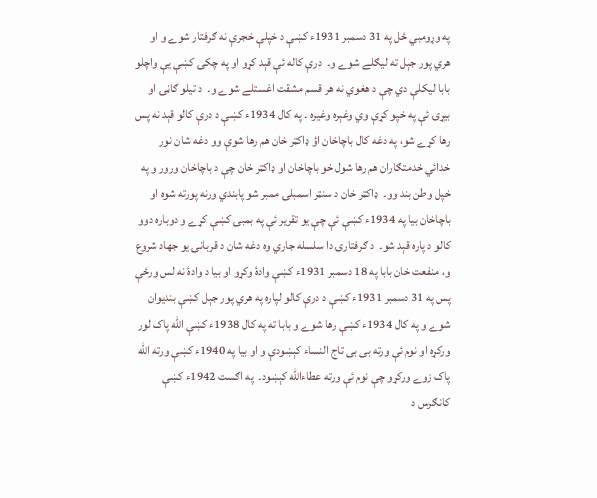په وړومبي ځل په 31 دسمبر 1931ء کښې د خپلې خجرې نه ګرفتار شوے و او هري پور جېل ته ليګلے شوے و۔  درې کاله ئې قېد کړو او په چکۍ کښې يې واچلو بابا ليکلې دي چې د هغوي نه هر قسم مشقت اغستلے شوے و۔  د تیلو ګاڼۍ او بیړۍ ئې په خپو کړې وي وغېره وغیره ۔ په کال 1934ء کښې د درې کالو قېد نه پس رها کړے شو، په دغه کال باچاخان اؤ ډاکټر خان هم رها شوې وو دغه شان نور خدائي خدمتګاران هم رها شول خو باچاخان او ډاکټر خان چې د باچاخان ورور و په خپل وطن بند وو۔  ډاکټر خان د سنټر اسمبلۍ ممبر شو پابندي ورنه پورته شوه او باچاخان بیا په 1934ء کښې ئې چې یو تقریر ئې په بمبۍ کښې کړے و دوباره دوو کالو د پاره قېد شو۔  د ګرفتارۍ دا سلسله جاري وه دغه شان د قربانۍ یو جهاد شروع و، منفعت خان بابا په 18 دسمبر 1931ء کښې وادۀ وکړو او بیا د وادۀ نه لس ورځې پس په 31 دسمبر 1931ء کښې د درې کالو لپاره په هري پور جېل کښې بنديوان شوے و په کال 1934ء کښې رها شوے و بابا ته په کال 1938ء کښې الله پاک لور ورکړه او نوم ئې ورته بی بی تاج النساء کېښودې و او بیا په 1940ء کښې ورته الله پاک زوے ورکړو چې نوم ئې ورته عطاءالله کېښود۔  په اګست 1942ء کښې کانګرس د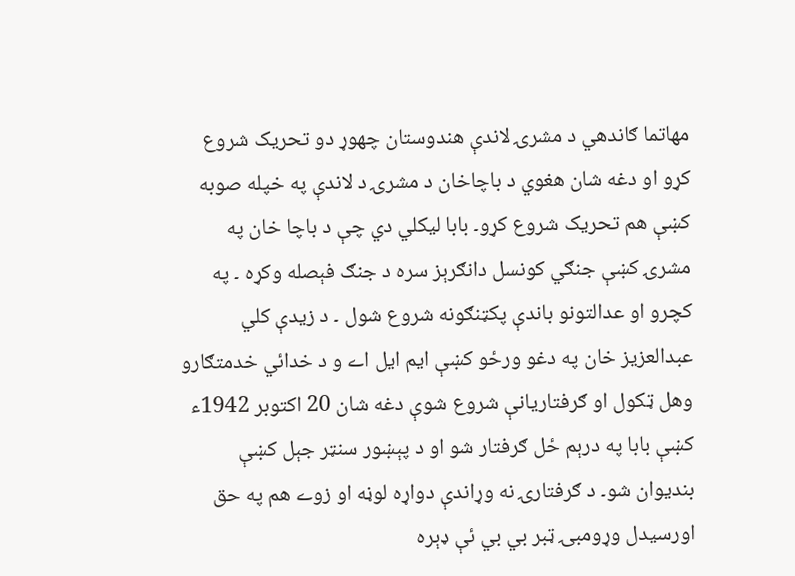مهاتما ګاندهي د مشرۍ لاندې هندوستان چهوړ دو تحریک شروع کړو او دغه شان هغوي د باچاخان د مشرۍ د لاندې په خپله صوبه کښې هم تحریک شروع کړو۔ بابا ليکلي دي چې د باچا خان په مشرۍ کښې جنګي کونسل دانګرېز سره د جنګ فېصله وکړه ۔ په کچرو او عدالتونو باندې پکټنګونه شروع شول ۔ د زیدې کلي عبدالعزیز خان په دغو ورځو کښې ایم ایل اے و د خدائي خدمتګارو وهل ټکول او ګرفتاریانې شروع شوې دغه شان 20 اکتوبر 1942ء کښې بابا په درېم ځل ګرفتار شو او د پېښور سنټر جېل کښې بندیوان شو۔ د ګرفتارۍ نه وړاندې دواړه لوڼه او زوے هم په حق اورسيدل وړومبۍ ټبر بي بي ئې ډېره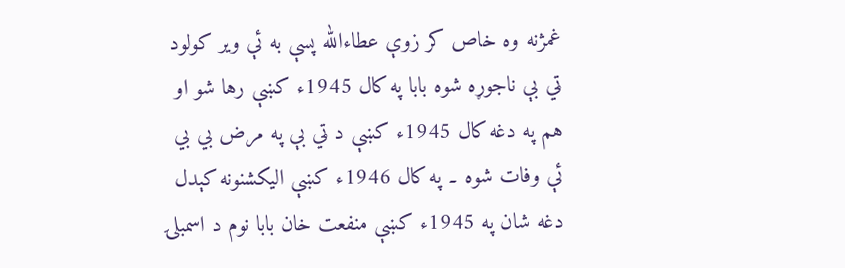غمژنه وه خاص کر زوې عطاءالله پسې به ئې ویر کولود  ټي بې ناجوړه شوه بابا په کال 1945ء کښې رها شو او هم په دغه کال 1945ء کښې د ټي بې په مرض بي بي ئې وفات شوه ۔ په کال 1946ء کښې الیکشنونه کېدل دغه شان په 1945ء کښې منفعت خان بابا نوم د اسمبلۍ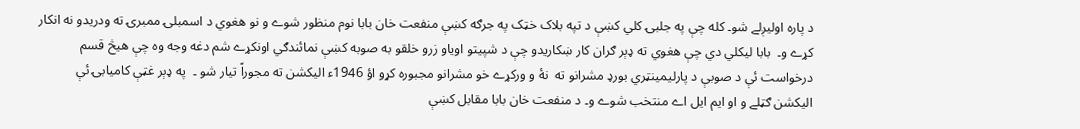د پاره اوليږلے شو۔ کله چې په جلبۍ کلي کښې د تپه بلاک خټک په جرګه کښې منفعت خان بابا نوم منظور شوے و نو هغوي د اسمبلۍ ممبرۍ ته ودريدو نه انکار کړے و۔  بابا ليکلي دي چې هغوي ته ډېر ګران کار ښکاریدو چې د شپیتو اویاو زرو خلقو به صوبه کښې نمائندګي اونکړے شم دغه وجه وه چې هیڅ قسم درخواست ئې د صوبې د پارليمينټري بورډ مشرانو ته  نۀ و ورکړے خو مشرانو مجبوره کړو اؤ 1946ء الیکشن ته مجوراً تیار شو ۔  په ډېر غټې کامیابۍ ئې الیکشن ګټلے و او ایم ایل اے منتخب شوے و۔ د منفعت خان بابا مقابل کښې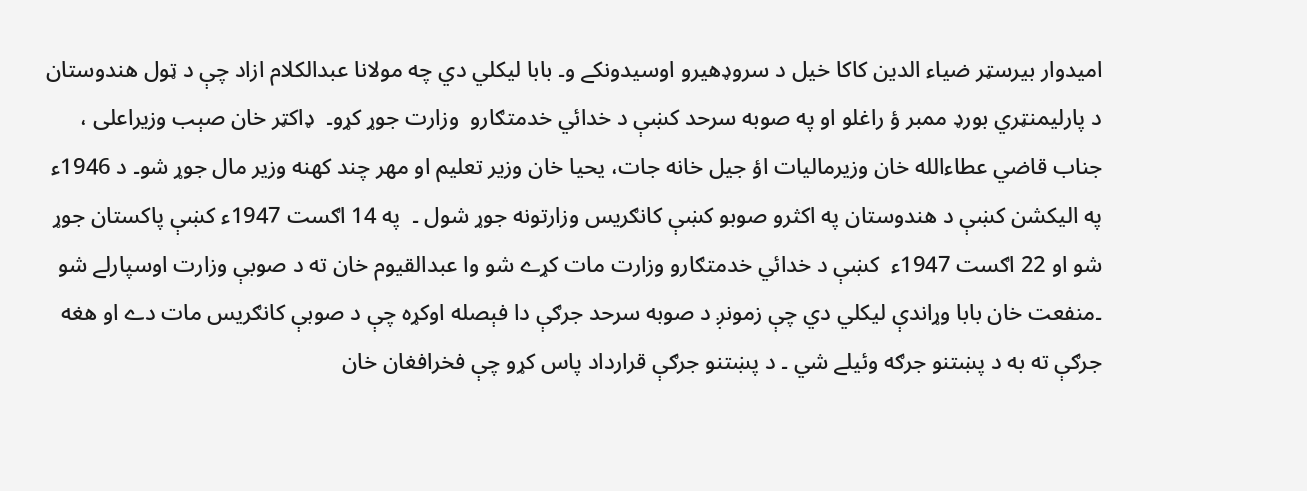امیدوار بیرسټر ضیاء الدین کاکا خیل د سروډهیرو اوسیدونکے و۔ بابا ليکلي دي چه مولانا عبدالکلام ازاد چې د ټول هندوستان د پارليمنټري بورډ ممبر ؤ راغلو او په صوبه سرحد کښې د خدائي خدمتګارو  وزارت جوړ کړو۔  ډاکټر خان صېب وزیراعلی ، جناب قاضي عطاءالله خان وزیرمالیات اؤ جیل خانه جات، يحيا خان وزیر تعلیم او مهر چند کهنه وزیر مال جوړ شو۔ د 1946ء په الیکشن کښې د هندوستان په اکثرو صوبو کښې کانګریس وزارتونه جوړ شول ۔  په 14 اګست 1947ء کښې پاکستان جوړ شو او 22 اګست 1947ء  کښې د خدائي خدمتګارو وزارت مات کړے شو وا عبدالقیوم خان ته د صوبې وزارت اوسپارلے شو ۔منفعت خان بابا وړاندې ليکلي دي چې زمونږ د صوبه سرحد جرګې دا فېصله اوکړه چې د صوبې کانګریس مات دے او هغه جرګې ته به د پښتنو جرګه وئيلے شي ۔ د پښتنو جرګې قرارداد پاس کړو چې فخرافغان خان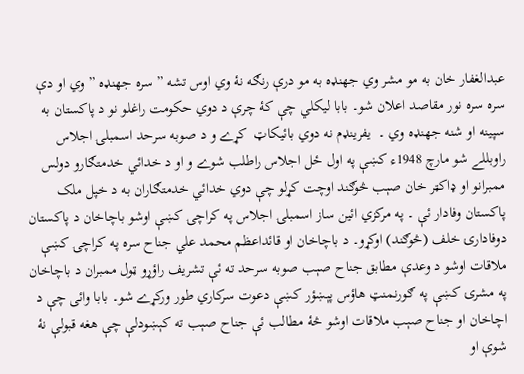عبدالغفار خان به مو مشر وي جهنډه به مو درې رنګه نۀ وي اوس تشه ” سره جهنډه ” وي او دې سره سره نور مقاصد اعلان شو۔ بابا ليکلي چې کۀ چرې د دوي حکومت راغلو نو د پاکستان به سپینه او شنه جهنډه وي ۔  یفرینډم نه دوي بائيکاټ  کړے و د صوبه سرحد اسمبلۍ اجلاس راوبللے شو مارچ 1948ء کښې په اول ځل اجلاس راطلب شوے و او د خدائي خدمتګارو دولس ممبرانو او ډاکټر خان صېب څوګند اوچت کړلو چې دوي خدائي خدمتګاران به د خپل ملک پاکستان وفادار ئې ۔ په مرکزي ائین ساز اسمبلۍ اجلاس په کراچۍ کښې اوشو باچاخان د پاکستان دوفادارۍ خلف (څوګند) اوکړو۔ د باچاخان او قائداعظم محمد علي جناح سره په کراچۍ کښې ملاقات اوشو د وعدې مطابق جناح صېب صوبه سرحد ته ئې تشریف راؤړو ټول ممبران د باچاخان په مشرۍ کښې په ګورنمنټ هاؤس پېښؤر کښې دعوت سرکاري طور ورکړے شو۔ بابا وائی چې د اچاخان او جناح صېب ملاقات اوشو څۀ مطالب ئې جناح صېب ته کېښودلې چې هغه قبولې نۀ شوې او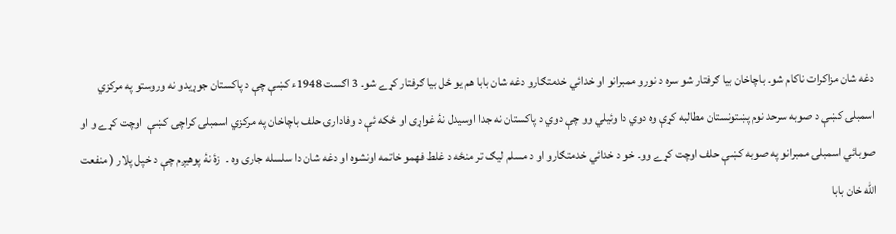دغه شان مزاکرات ناکام شو۔ باچاخان بیا ګرفتار شو سره د نورو ممبرانو او خدائي خدمتګارو دغه شان بابا هم یو ځل بیا ګرفتار کړے شو۔ 3 اګست 1948ء کښې چې د پاکستان جوړيدو نه وروستو په مرکزي اسمبلۍ کښې د صوبه سرحد نوم پښتونستان مطالبه کړې وه دوي دا وئيلي وو چې دوي د پاکستان نه جدا اوسیدل نۀ غواړی او ځکه ئې د وفادارۍ حلف باچاخان په مرکزي اسمبلۍ کراچۍ کښې  اوچت کړے و او صوبائي اسمبلۍ ممبرانو په صوبه کښې حلف اوچت کړے وو۔ خو د خدائي خدمتګارو او د مسلم لیګ تر منځه د غلط فهمو خاتمه اونشوه او دغه شان دا سلسله جاری وه ۔  زۀ نۀ پوهیږم چې د خپل پلار ( منفعت الله خان بابا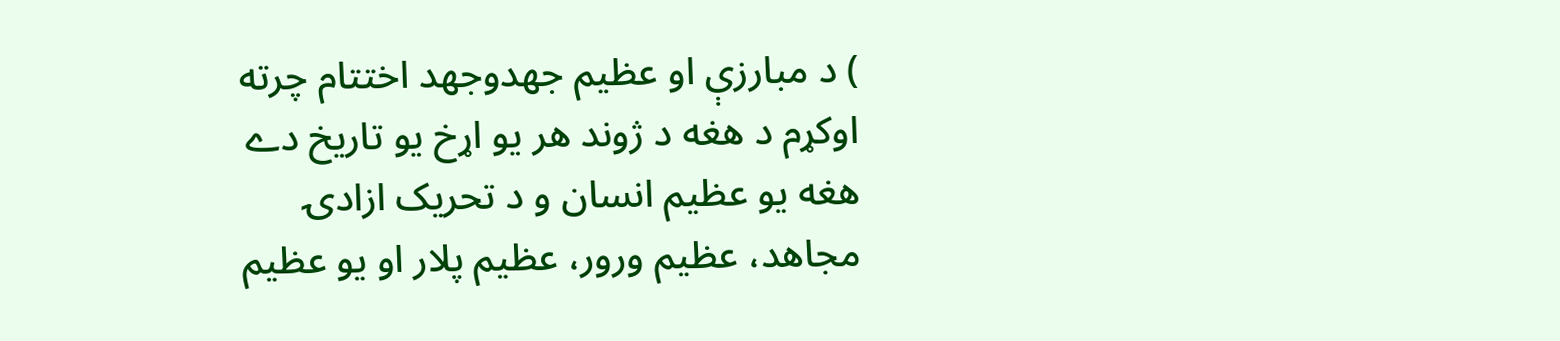) د مبارزې او عظیم جهدوجهد اختتام چرته اوکړم د هغه د ژوند هر یو اړخ یو تاریخ دے هغه یو عظیم انسان و د تحریک ازادۍ مجاهد، عظیم ورور، عظیم پلار او یو عظیم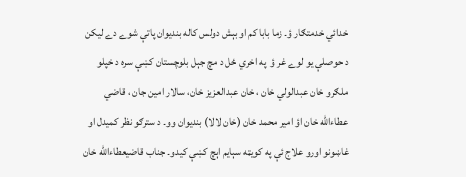خدائي خدمتګار ؤ۔ زما بابا کم او بېش دولس کاله بندیوان پاتې شوے دے لیکن د حوصلې یو لوے غر ؤ  په اخري ځل د مچ جېل بلوچستان کښې سره د خپلو ملګرو خان عبدالولي خان ، خان عبدالعزیز خان، سالار امین جان ، قاضي عطاءالله خان اؤ امیر محمد خان (خان لالا) بنديوان وو۔ د سترګو نظر کمیدل او غاښونو اورو علاج ئې په کويټه سېایم اېچ کښې کیدو۔ جناب قاضيعطاءالله خان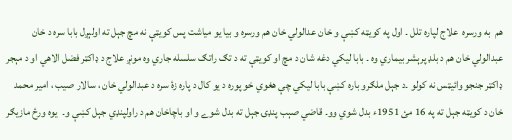هم  به ورسره  علاج لپاره تلل ۔ اول په کويټه کښې و خان عدالولي خان هم ورسره و بیا یو میاشت پس کويټې نه مچ جېل ته اولېږل بابا سره د خان عبدالولي خان هم د بلډ پرېشر بیماري وه ۔ بابا ليکي دغه شان د مچ او کويټې ته د تګ راتګ سلسله جاري وه مونږ علاج د ډاکټر فضل الاهي او د مېجر ډاکټر جنجو وائیټس نه کولو ۔د جېل ملګرو باره کښې بابا ليکي چې هغوي خو پوره د یو کال د پاره زۀ سره د عبدالولي خان ، سالار صیب ، امیر محمد خان د کويټه جېل ته په 16 مئ 1951ء بدل شوي وو۔ قاضي صېب پنډۍ جېل ته بدل شوے و او باچاخان هم د راولپنډي جېل کښې و۔  یوه ورځ مازیګر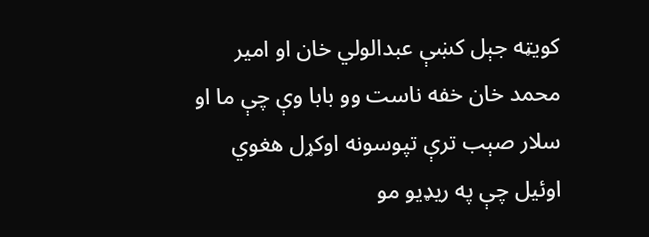کويټه جېل کښې عبدالولي خان او امیر محمد خان خفه ناست وو بابا وې چې ما او سلار صېب ترې تپوسونه اوکړل هغوي اوئیل چې په ریډیو مو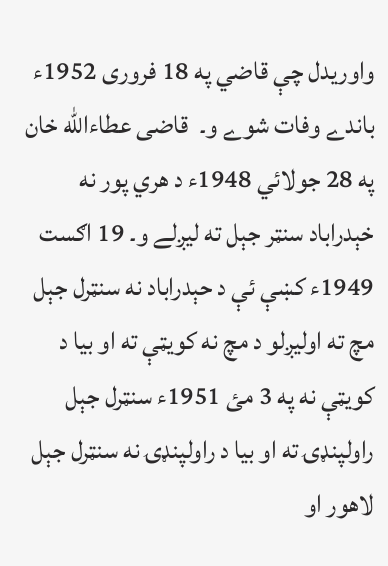واوریدل چې قاضي په 18 فروری 1952ء باندے وفات شوے و۔  قاضی عطاءالله خان په 28 جولائي 1948ء د هري پور نه خېدراباد سنټر جېل ته ليږلے و۔ 19 اګست 1949ء کښې ئې د حېدراباد نه سنټرل جېل مچ ته اوليږلو د مچ نه کويټې ته او بیا د کويټې نه په 3 مئ 1951ء سنټرل جېل راولپنډۍ ته او بیا د راولپنډۍ نه سنټرل جېل لاهور او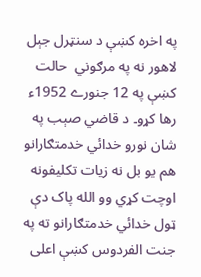په اخره کښې د سنټرل جېل لاهور نه په مرګوني  حالت کښې په 12 جنورے 1952ء رها کړو۔ د قاضي صېب په شان نورو خدائي خدمتګارانو  هم یو بل نه زیات تکلیفونه اوچت کړي وو الله پاک دې ټول خدائي خدمتګارانو ته په جنت الفردوس کښې اعلی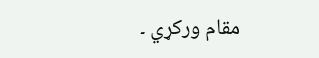مقام ورکړي ۔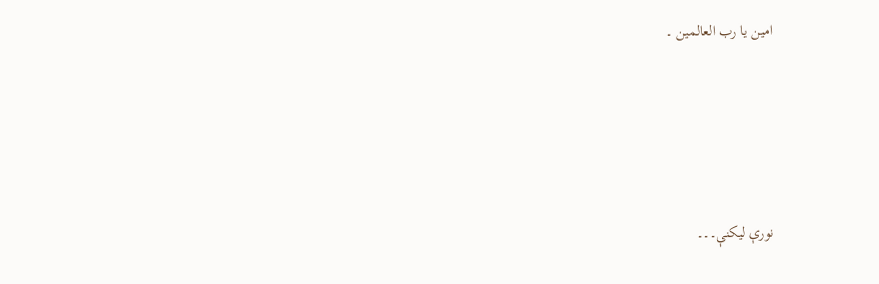امین یا رب العالمین ۔





نورې ليکنې۔۔۔